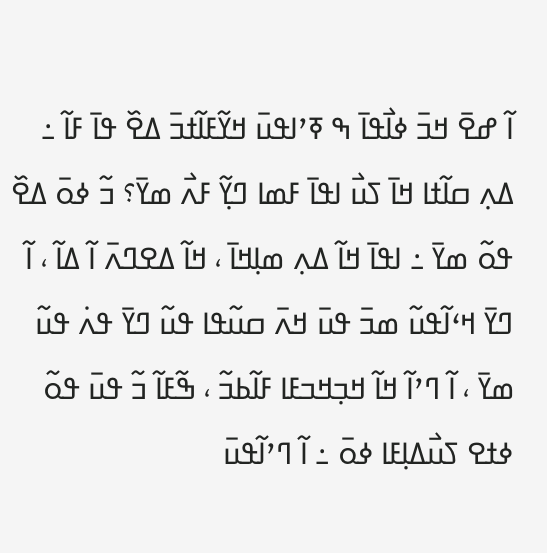ߊ߬ ߝߐ߫ ߞߏ߫ ߦߊ߯ߟߊ߫ ߒ ߧߴߊߟߎ߫ ߞߌ߬ߓߊ߬ߙߏ߫ ߡߐ߰ ߟߊ߫ ߓߊ߬ ߸ ߡߍ߲ ߛߊ߬ߙߊ ߞߊ߫ ߖߎ߯ ߊߟߊ߫ ߓߘߊ ߣߌ߲߬ ߓߍ߯ ߘߌ߫؟ ߏ߬ ߦߋ߫ ߡߐ߰ ߟߋ߬ ߘߌ߫ ߸ ߊߟߊ߫ ߞߊ߬ ߡߍ߲ ߘߊ߲ߞߊ߫ ، ߞߊ߬ ߡߐߣߍ߫ ߊ߬ ߡߊ߬ ، ߊ߬ ߣߌ߫ ߞߵߊ߬ߟߎ߬ ߘߏ߫ ߟߎ߫ ߞߍ߫ ߛߎ߬ߟߊ ߟߎ߬ ߣߌ߫ ߟߍ߭ ߟߎ߬ ߘߌ߫ ، ߊ߬ ߣߴߊ߬ ߞߊ߬ ߞߏ߲ߞߏߓߊ ߓߊ߬ߕߏ߬ ، ߒ߬ߓߊ߬ ߏ߬ ߟߎ߫ ߟߋ߬ ߦߙߐ ߖߎ߯ߡߊ߲ߓߊ ߦߋ߫ ߸ ߊ߬ ߣߴߊ߬ߟߎ߫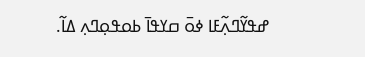ߝߟߌ߬ߣߍ߲߬ߓߊ ߦߋ߫ ߛߌߟߊ߫ ߕߋߟߋ߲ߣߍ߲ ߡߊ߬.